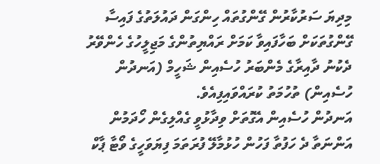މިދިޔަ ސަރުކާރުން ގޭންގުތައް ހިންގަން ދައުލަތުގެ ފައިސާ ގޭންގުތަކަށް ބަހާފައިވާ ކަމަށް ރައްޔިތުންގެ މަޖިލީހުގެ ހެންވޭރު ދެކުނު ދާއިރާގެ މެންބަރު ހުސެއިން ޝަހީމް (އަނދުން ހުސެއިން) ތުހުމަތު ކުރައްވައިފިއެވެ.
އަނދުން ހުސެއިން އެގޮތަށް ވިދާޅުވީ ގެއްލިގެން ހޯދަމުން އަންނަތާ ދެ ހަފުތާ ފަހުން ހުޅުމާލޭ ފުރަތަމަ ފިޔަވަހީގެ ވޯޓާ ޕާކް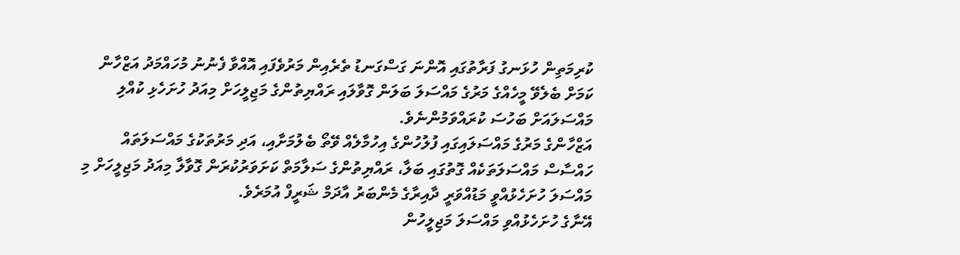ކުރިމަތިން ހުޅަނގު ފަރާތުގައި އޮންނަ ގަސްގަނޑު ތެރެއިން މަރުވެފައި އޮއްވާ ފެނުނު މުހައްމަދު އަޒްހާން ކަމަށް ބެލެވޭ މީހެއްގެ މަރުގެ މައްސަލަ ބަލަން ގޮވާލައި ރައްޔިތުންގެ މަޖިލީހަށް މިއަދު ހުށަހެޅި ކުއްލި މައްސަލައަށް ބަހުސަ ކުރައްވަމުންނެވެ.
އަޒްހާންގެ މަރުގެ މައްސަލައިގައި ފުލުހުންގެ އިހުމާލެއް ވޭތޯ ބެލުމަށާއި، އަދި މަރުތަކުގެ މައްސަލަތައް ހައްސާސް މައްސަލަތަކެއް ގޮތުގައި ބަލާ، ރައްޔިތުންގެ ސަލާމަތް ކަށަވަރުކުރަން ގޮވާލާ މިއަދު މަޖިލީހަށް މި މައްސަލަ ހުށަހެޅުއްވީ މަޑުއްވަރީ ދާއިރާގެ މެންބަރު އާދަމް ޝަރީފް އުމަރެވެ.
އޭނާގެ ހުށަހެޅުއްވި މައްސަލަ މަޖިލީހުން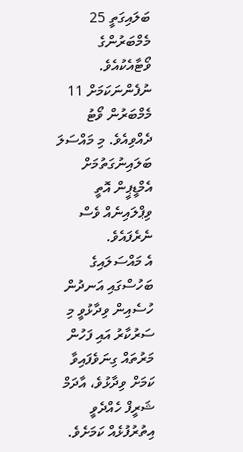ބަލައިގަތީ 25 މެމްބަރުންގެ ވޯޓާއެކުއެވެ. ނުފެންނަކަމަށް 11 މެމްބަރުން ވޯޓު ދެއްވިއެވެ. މި މައްސަލަ ބަލައިނުގަތުމަށް އެމްޑީޕީން އޮތީ ވިޕްލައިނެއް ވެސް ނެރެފައެވެ.
އެ މައްސަލައިގެ ބަހުސްގައި އަނދުން ހުސެއިން ވިދާޅުވީ މި ސަރުކާރު އައި ފަހުން މަރުތައް ގިނަވެފައިވާ ކަމަށް ވިދާޅުވެ، އާދަމް ޝަރީފް ހެއްދެވީ އިތުރުފުޅެއް ކަމަށެވެ.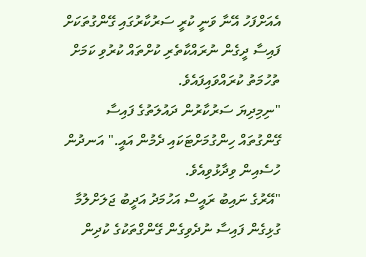އެއަށްފަހު އޭނާ ވަނީ ކުރީ ސަރުކާރުގައި ގޭންގުތަކަށް ފައިސާ ދީގެން ނުރައްކާތެރި ކުށްތައް ކުރުވި ކަމަށް ތުހުމަތު ކުރައްވައިފައެވެ.
"ނިމިދިޔަ ސަރުކާރުން ދައުލަތުގެ ފައިސާ ގޭންގުތައް ހިންގުމަށްޓަކައި ދެމުން އައީ." އަނދުން ހުސެއިން ވިދާޅުވިއެވެ.
"އޭރުގެ ނައިބު ރައީސް އަހުމަދު އަދީބު ޖަލަށްލުމާ ގުޅިގެން ފައިސާ ނުދެވިގެން ގޭންގްތަކުގެ ކުދިން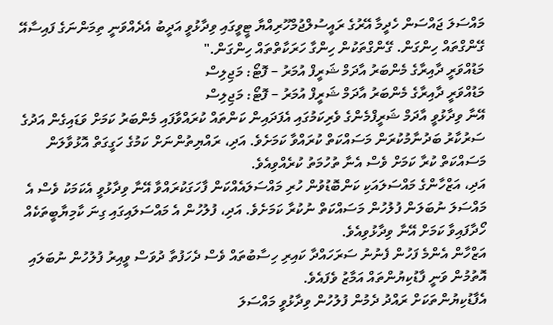މައްސަލަ ޖައްސަން ހެދީމާ އޭރުގެ ރައީސުލްޖުމްހޫރިއްޔާ ޓީވީގައި ވިދާޅުވީ އަދީބު އެދެއްވަނީ ތިމަންނަގެ ފައިސާއޭ ގޭންގްތައް ހިންގަން. ގޭންގްތަކުން ހިންގާ ހަރަކާތްތައް ހިންގަން."
މަޑުއްވަރީ ދާއިރާގެ މެންބަރު އާދަމް ޝަރީފް އުމަރު – ފޮޓޯ: މަޖިލިސް
މަޑުއްވަރީ ދާއިރާގެ މެންބަރު އާދަމް ޝަރީފް އުމަރު – ފޮޓޯ: މަޖިލިސް
އޭނާ ވިދާޅުވީ އާދަމް ޝަރީފްމެންގެ ވެރިކަމުގައި އެފަދައިން ކަންތައް ކުރައްވާފައި މެންބަރު ކަމަށް ވަޑައިގެން އަދުގެ ސަރުކާރު ބަދުނާމުކުރަން މަސައްކަތް ކުރައްވާ ކަމަށެވެ. އަދި، ރައްޔިތުންނަށް ކަމުގެ ހަގީގަތް އޮޅުވާލަން މަސައްކަތް ކުރާ ކަމަށް ވެސް އެނާ ތުހުމަތު ކުރެއްވިއެވެ.
އަދި، އަޒްހާންގެ މައްސަލައަކި ކަންބޮޑުވުން ހުރި މައްސަލައެއްކަން ފާހަގަކުރައްވާ އޭނާ ވިދާޅުވީ އެކަމަކު ވެސް އެ މައްސަލަ ނުބަލަން ފުލުހުން މަސައްކަތް ނުކުރާ ކަމަށެވެ. އަދި، ފުލުހުން އެ މައްސަލައިގައި ގިނަ ކާމިޔާބީތަކެއް ހޯދާފައިވާ ކަމަށް އޭނާ ވިދާޅުވިއެވެ.
އަޒްހާން އެންމެ ފަހުން ފެނުނު ސަރަހައްދާ ކައިރި ހިސާބުތައް ވެސް ދެހަފުތާ ދުވަސް ވީއިރު ފުލުހުން ނުބަލައި އޮތުމުން ވަނީ ފާޑުކިޔުންތައް އަމާޒު ވެފައެވެ.
އެފާޑުކިޔުންތަކަށް ރައްދު ދެމުން ފުލުހުން ވިދާޅުވީ މައްސަލަ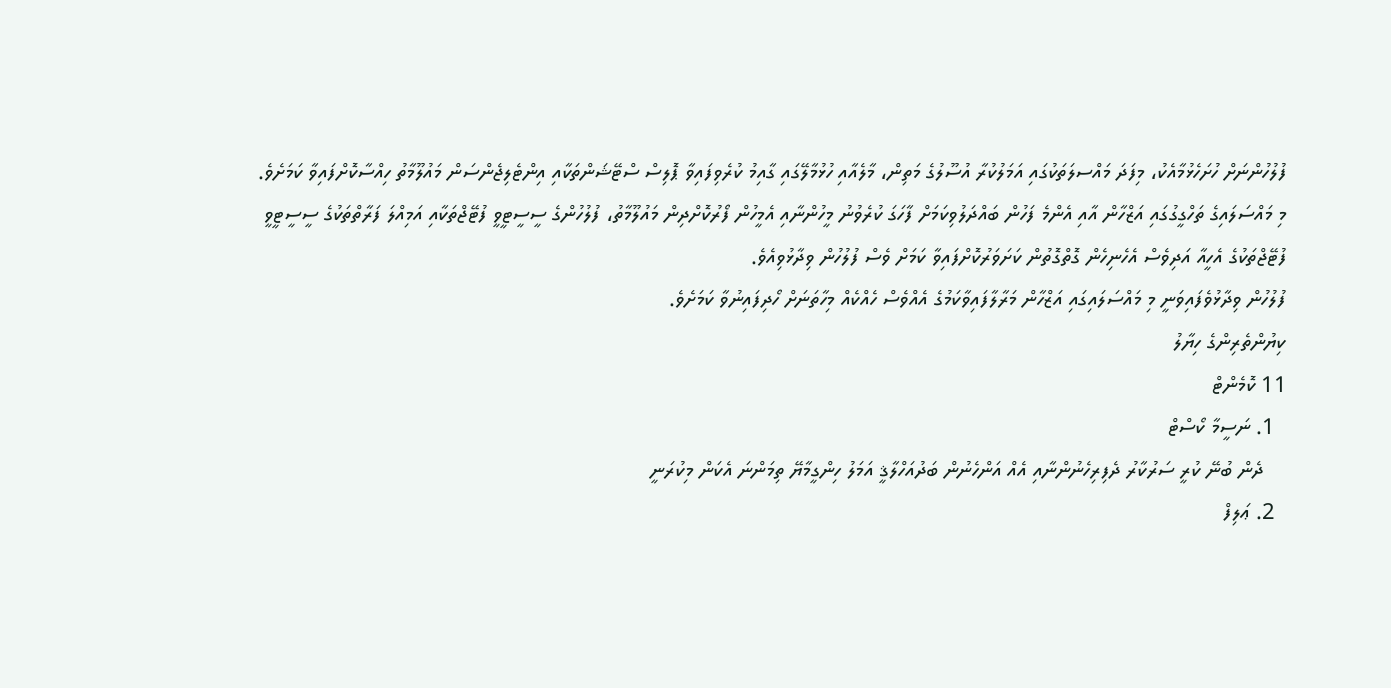ފުލުހުންނަށް ހުށަހެޅުމާއެކު، މިފަދަ މައްސލަތަކުގައި އަމަލުކުރާ އުސޫލުގެ މަތިން، މާލެއާއި ހުޅުމާލޭގައި ގާއިމު ކުރެވިފައިވާ ޕޮލިސް ސްޓޭޝަންތަކާއި އިންޓެލިޖެންސަން މައުލޫމާތު ހިއްސާކޮށްފައިވާ ކަމަށެވެ.
މި މައްސަލައިގެ ތަހްގީގުގައި އަޒްހާން އާއި އެންމެ ފަހުން ބައްދަލުވިކަމަށް ފާހަގަ ކުރެވުނު މީހުންނާއި އެމީހުން ފޯރުކޮށްދިން މައުލޫމާތު، ފުލުހުންގެ ސީސީޓީވީ ފުޓޭޖްތަކާއި އަމިއްލަ ފަރާތްތަކުގެ ސީސީޓީވީ ފުޓޭޖްތަކުގެ އެހީއާ އަދިވެސް އެހެނިހެން ގޮތްގޮތުން ކަށަވަރުކޮށްފައިވާ ކަމަށް ވެސް ފުލުހުން ވިދާޅުވިއެވެ.
ފުލުހުން ވިދާޅުވެފައިވަނީ މި މައްސަލައިގައި އަޒްހާން މަރާލާފައިވާކަމުގެ އެއްވެސް ހެއްކެއް މިހާތަނަށް ހޯދިފައިނުވާ ކަމަށެވެ.
ކިޔުންތެރިންގެ ހިޔާލު
11 ކޮމެންޓް
  1. ނަސީމާ ކޯސްޓް
    ދެން ބުނޭ ކުރީ ސަރުކާރު ދެފިރިހެނުންނާއި އެއް އަންހެނުން ބަދުއަހްލާޤީ އަމަލު ހިންގީމާޔޭ ތިމަންނަ އެކަން މިކުރަނީ
  2. ޢަލިފް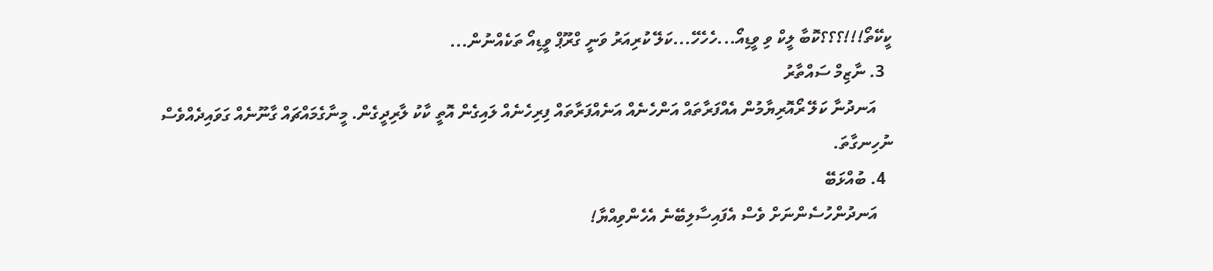ކީކޭތޯ!!!؟؟؟ކޮބާ ލީކް ވި ވީޑިއޯ...ހެހެހޭ...ކަލޭ ކުރިއަރު ވަނީ ގްރޫޕް ވީޑިއޯ ތަކެއްނުން...
  3. ނާޒިމް ސައްތާރު
    އަނދުނާ ކަލޭ ރޯއޮރިޔާމުން އެއްފަރާތައް އަންހެނެއް އަނެއްފަރާތައް ފިރިހެނެއް ލައިގެން އޮތީ ކާކު ލާރިދީގެން. މީނާގެމައްޗައް ގާނޫނެއް ގަވައިދެއްވެސް ނުހިނގާތަ.
  4. ބުއްޅަބޭ
    އަނދުންހުސެންނަށް ވެސް އެފައިސާލިބޭނެ އެހެންވިއްޔާ!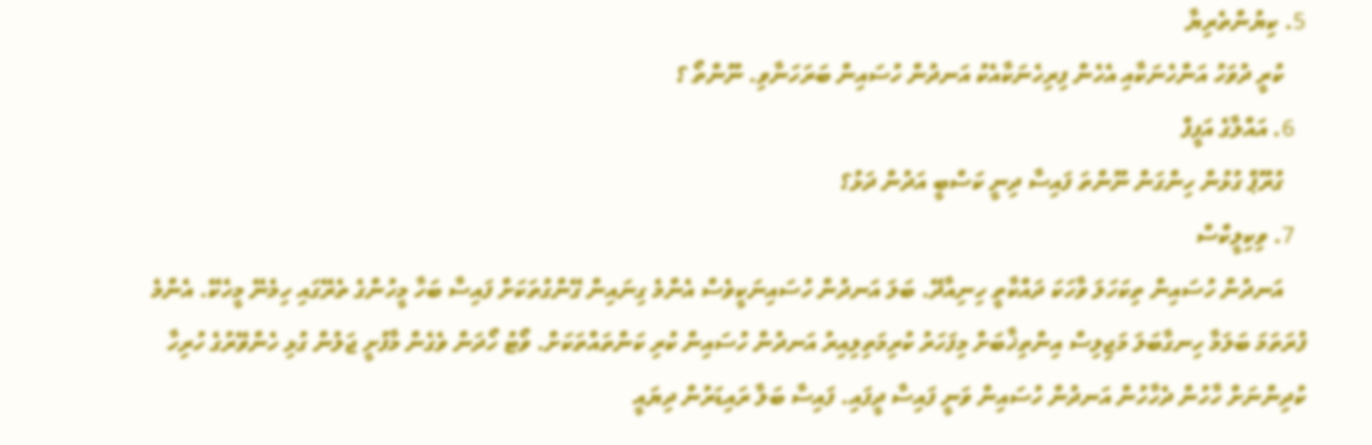5. ކިޔުންތެރިޔާ
    ކުރީ ދުވަހު އަންހެނަކާއި އެހެން ފިރިހެނަކާއެކު އަނދުން ހުސައިން ބަރަހަނާވި. ނޫންތޯ ؟
  6. އައްލާގެ އަފީފް
    ގުރޫޕް ގުޅުން ހިންގަން ނޫންތަ ފައިސާ ދިނީ ކަސްބީ އަދުން ދަޅު؟
  7. ވިކިލީކްސް
    އަނދުން ހުސައިން ތިކަހަލަ ވާހަކަ ދައްކާތީ ހިނިއާދޭ. ބަލަ އަނދުން ހުސައިނަކީވެސް އެންމެ ގިނައިން ގޭންގުތަކަށް ފައިސާ ބަހާ މީހުންގެ ތެރޭގައި ހިމެނޭ މީހެކޭ. އެންމެ ފުރަތަމަ ބަލަމާ ހިނގާބަލަ މަޖިލިސް އިންތިޚާބަށް މިފަހަރު ކުރިމަތިލިއިރު އަނދުން ހުސައިން ކުރި ކަންތައްތަކަށް. ވޯޓު ހޯދަން ވެގެން މާފުށީ ޖަލުން ގުޅި ހެންވޭރުގެ ހުރިހާ ކުދިންނަށް ހާހުން ދެހާހުން އަނދުން ހުސައިން ވަނީ ފައިސާ ދީފައި. ފައިސާ ބަލާ ރައިޑަރުން ދިޔައީ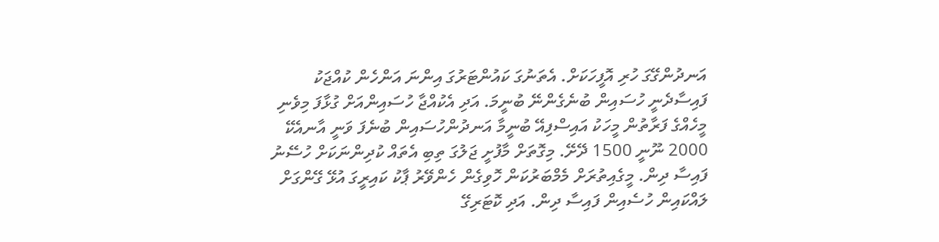އަނދުންގޭގަ ހުރި އޮފީހަކަށް. އެތަނުގަ ކައުންޓަރުގަ އިންނަ އަންހެން ކުއްޖަކު ފައިސާދެނީ ހުސައިން ބުނެގެންނޭ ބުނީމަ. އަދި އެކުއްޖާ ހުސައިންއަށް ގުޅާފަ މިވެނި މީހެއްގެ ފަރާތުން މީހަކު އައިސްފިއޭ ބުނީމާ އަނދުންހުސައިން ބުނެފަ ވަނީ އާނއެކޭ 2000 ނޫނީ 1500 ދޭށޭ. މިގޮތަށް މާފުށީ ޖަލުގަ ތިބި އެތައް ކުދިންނަކަށް ހުސޭނު ފައިސާ ދިން. މީގެއިތުރަށް މެމްބަރުކަން ހޮވިގެން ހެންވޭރު ޕާކު ކައިރީގަ އުޅޭ ގޭންގަށް ލައްކައިން ހުސެއިން ފައިސާ ދިން. އަދި ކޮޓަރިގޭ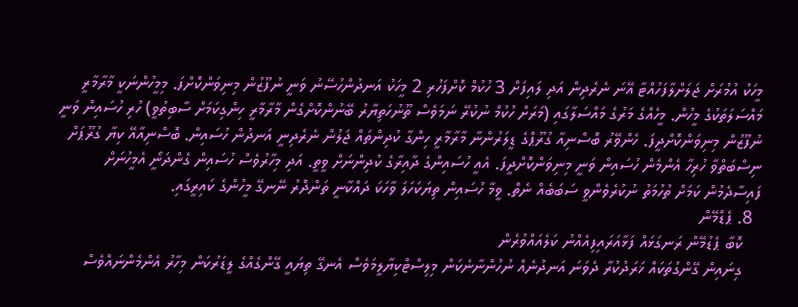މީހަކު އުމުރަށް ޖަލަށްލާފަހުއްޓާ އޭނަ ނެރެދިން އަދި ލައިފަށް 3 ހުކުމް ކޮށްފަހުރި 2 މީހަކު އަނދުންހުސޭނު ވަނީ ނުފޫޒުން މިނިވަންކޮށްފަ. މިމީހުންނަކީ މާރާމާރީ މައްސަލަތަކުގެ މީހުން. މީހެއްގެ މަރުގެ މައްސަލާގައި (މަރަށް ހުކުމް ނުކުރޭ ނަމަވެސް ތޫނުހަތިޔާރު ބޭނުންކޮށްގެން މާރާމާރީ ހިންގިކަމަށް ސާބިތުވީ) ހުރި ހުސައިން ވަނީ ނުފޫޒުން މިނިވަންކޮށްދީފަ. ހެންވޭރު ބޮސްނިއާ ގުރޫޕްގެ ޑީލަރުންނާ މާރާމާރީ ހިންގާ ކުދިންތައް ޖަލުން ނެރެދިނީ އަނދުން ހުސައިން. ބޮސްނިއާއޭ ކިޔާ ގުރޫޕަށް ނިސްބަތްވާ ހުރިހާ އެންމެން ހުސައިން ވަނީ މިނިވަންކޮށްދީފަ. އެއީ ހުސައިންގެ ދާއިރާގެ ކުދިންނަށް ވީތީ. އަދި މިހާރުވެސް ހުސައިން ގެންދަނީޯ އެމީހުނަށް ފައިސާދެމުން ކަމަށް ތުހުމަތު ނުކުރެވެންވީ ސަބަބެއް ނެތް. ވީމާ ހުސައިން ތިޔަކަހަލަ ވާހަކަ ދައްކާނީ ތަންދޮރު ނޭނގޭ މީހުންގެ ކައިރީގައި.
  8. ޕެޑްމޭން
    ކޮބާ ޕެޑުމޭން ރަނގަޅައް ފަޅާއަރައިފިއެއްނު ކަލެއައްވުރެން
    ގިނައިން ގޭންގުތަކައް ޚަރަދުކުރާ ދެވަނަ އަނދުނެއް ނުހުންނާނެކަން މިލިސްޓްކިޔާލީމަވެސް އެނގޭ ތިޔައީ ގޭންގެއްގެ ލީޑަރުކަން މިހާރު އެންމެންނައްވެސް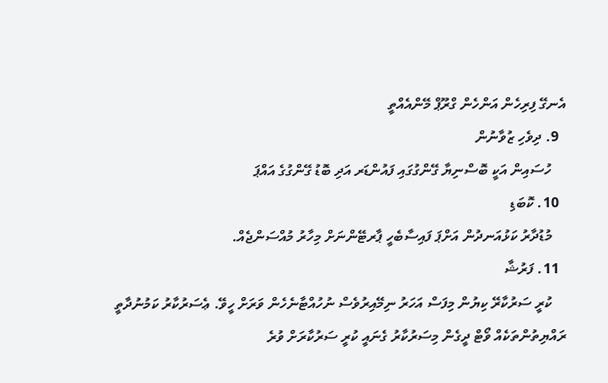އެނގޭ ފިރިހެން އަންހެން ގްރޫޕް މޭންއެއްތީ
  9. ދިވެހި ޒުވާނުން
    ހުސައިން އަކީ ބޮސްނިޔާ ގޭންގުގައި ފައުންޑަރ އަދި ބޮޑު ގޭންގުގެ އައްޕަ
  10. ކޮބަޑި
    މުޑުދާރު ކަޅުއަނދުން އަށްޕަ ފައިސާބެހީ ޕާރޓޭންނަށް މިހާރު މުއްސަންޖެއް.
  11. ފަރުޝާ
    ކުރީ ސަރުކާރޭ ކިޔުން މިފަސް އަހަރު ނިމޭއިރުވެސް ނުހުއްޓާނެހެން ވަރަށް ހީވޭ. ޢެސަރުކާރު ކަމުނުދާތީ ރައްޔިތުންތަކެއް ވޯޓް ދީގެން މިސަރުކާރު ގެނައީ ކުރީ ސަރުކާރަށް ވުރެ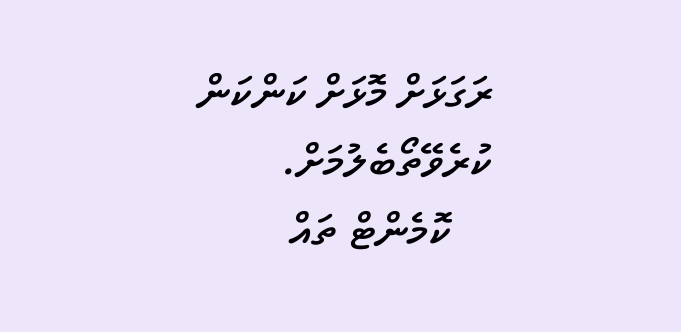ރަގަޅަށް މޮޅަށް ކަންކަން ކުރެވޭތޯބެލުމަށް.
    ކޮމެންޓް ތައް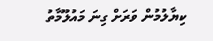ކިޔާލުމުން ވަރަށް ގިނަ މައުލޫމާތު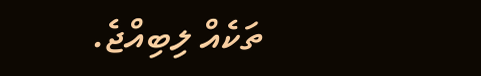ތަކެއް ލިބިއްޖެ.